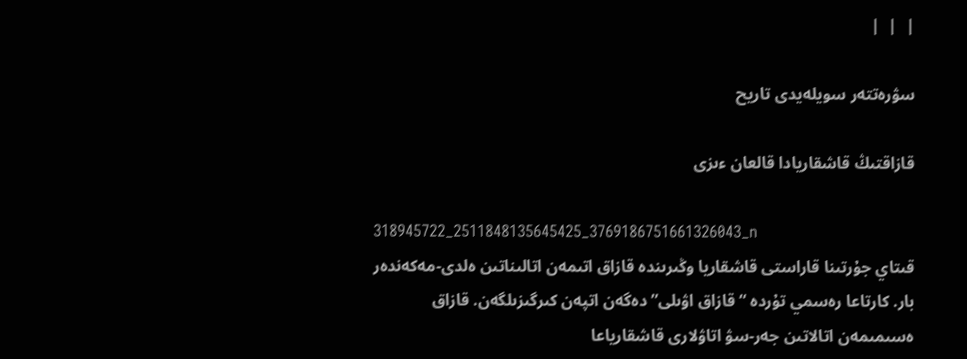|  |  |

سۋرەتتەر سويلەيدى تاريح

قازاقتىڭ قاشقاريادا قالعان ءىزى

318945722_2511848135645425_3769186751661326043_n
قىتاي جۇرتىنا قاراستى قاشقاريا وڭىرىندە قازاق اتىمەن اتالىناتىن ەلدى-مەكەندەر بار. كارتاعا رەسمي تۇردە “قازاق اۋىلى” دەگەن اتپەن كىرگىزىلگەن. قازاق ەسىمىمەن اتالاتىن جەر-سۋ اتاۋلارى قاشقارياعا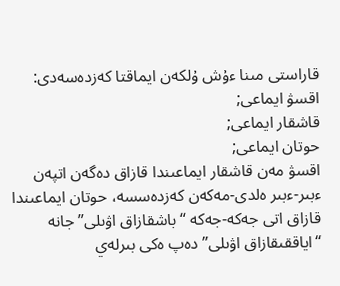قاراستى مىنا ءۇش ۇلكەن ايماقتا كەزدەسەدى:
اقسۋ ايماعى;
قاشقار ايماعى;
حوتان ايماعى;
اقسۋ مەن قاشقار ايماعىندا قازاق دەگەن اتپەن ءبىر-ءبىر ەلدى-مەكەن كەزدەسسە، حوتان ايماعىندا قازاق اتى جەكە-جەكە “باشقازاق اۋىلى” جانە “اياققىقازاق اۋىلى” دەپ ەكى بىرلەي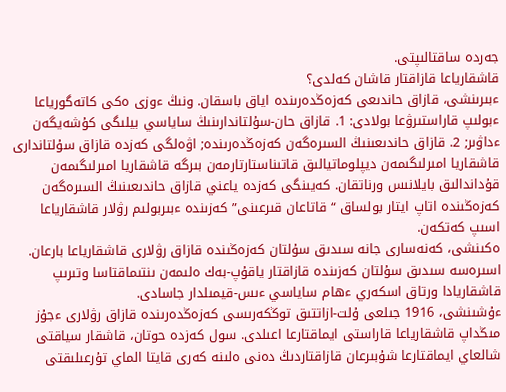جەردە ساقتالىپتى.
قاشقارياعا قازاقتار قاشان كەلدى؟
ءبىرىنشى، قازاق حاندىعى كەزەڭدەرىندە اياق باسقان. ونىڭ ءوزى ەكى كاتەگورياعا ءبولىپ قاراستىرۋعا بولادى: 1. قازاق حان-سۇلتاندارىنىڭ ساياسي بيلىگى كۇشەيگەن ءداۋىر; 2. قازاق حاندىعىنىڭ السىرەگەن كەزەڭدەرىندە; اۋەلگى كەزدە قازاق سۇلتاندارى قاشقاريا امىرلىگىمەن ديپلوماتيالىق قاتىناستارتارمەن بىرگە قاشقاريا امىرلىگىمەن قۇداندالىق بايلانىس ورناتقان. كەيىنگى كەزدە ياعني قازاق حاندىعىنىڭ السىرەگەن كەزەڭىندە اتاپ ايتار بولساق “قاتاعان قىرعىنى” كەزىندە ءبىربولىم رۋلار قاشقارياعا اسىپ كەتكەن.
ەكىنشى، كەنەسارى جانە سىدىق سۇلتان كەزەڭىندە قازاق رۋلارى قاشقارياعا بارعان. اسىرەسە سىدىق سۇلتان كەزىندە قازاقتار ياقۇپ-بەك ەلىمەن ىنتىماقتاسا وتىرىپ قاشقاريادا ورتاق اسكەري ءھام ساياسي ءىس-قيمىلدار جاسادى.
ءۇشىنشى، 1916 جىلعى ۇلت-ازاتتىق توڭكەرىسى كەزەڭدەرىندە قازاق رۋلارى ءجۇز مىڭداپ قاشقارياعا قاراستى ايماقتارعا اعىلدى. سول كەزدە حوتان، قاشقار سياقتى شالعاي ايماقتارعا شۇبىرعان قازاقتاردىڭ دەنى ەلىنە كەرى قايتا الماي تۇرعىلىقتى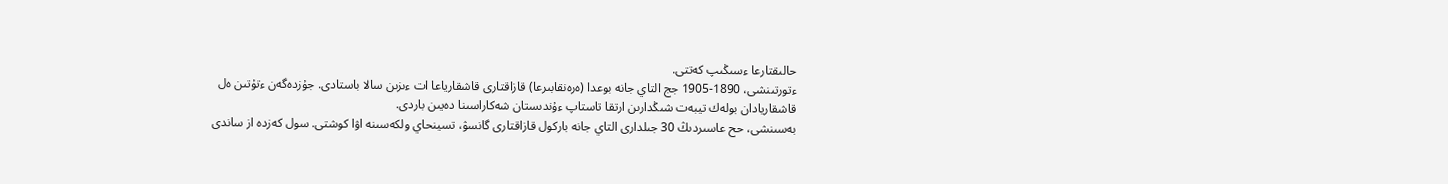حالىقتارعا ءسىڭىپ كەتتى.
ءتورتىنشى، 1890-1905 جج التاي جانە بوعدا (ەرەنقابىرعا) قازاقتارى قاشقارياعا ات ءىزىن سالا باستادى. جۇزدەگەن ءتۇتىن ەل قاشقاريادان بولەك تيبەت شىڭدارىن ارتقا تاستاپ ءۇندىستان شەكاراسىنا دەيىن باردى.
بەسىنشى، حح عاسىردىڭ 30 جىلدارى التاي جانە باركول قازاقتارى گانسۋ، تسينحاي ولكەسىنە اۋا كوشتى. سول كەزدە از ساندى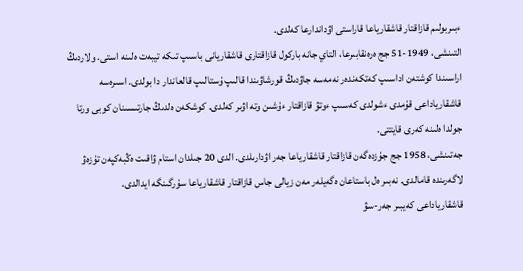ءبىربولىم قازاقتار قاشقارياعا قاراستى اۋداندارعا كەلدى.
التىنشى، 1949-51 جج ەرەنقابىرعا، التاي جانە باركول قازاقتارى قاشقاريانى باسىپ تىكە تيبەت ەلىنە استى. ولاردىڭ اراسىندا كوشتەن اداسىپ كەتكەندەر نەمەسە جاۋدىڭ قورشاۋىندا قالىپ ۇستالىپ قالعاندار دا بولدى. اسىرەسە قاشقارياداعى قۇمدى ءشولدى كەسىپ ءوتۋ قازاقتار ءۇشىن وتە اۋىر كەلدى. كوشكەن ەلدىڭ جارتىسىنان كوبى ورتا جولدا ەلىنە كەرى قايتتى.
جەتىنشى، 1958 جج جۇزدەگەن قازاقتار قاشقارياعا جەر اۋدارىلدى. الدى 20 جىلدان استام ۋاقىت ەڭبەكپەن تۇزەۋ لاگەرىندە قامالدى. نەبىر ەل باستاعان ەگەيلەر مەن زيالى جاس قازاقتار قاشقارياعا سۇرگىنگە ايدالدى.
قاشقارياداعى كەيبىر جەر-سۋ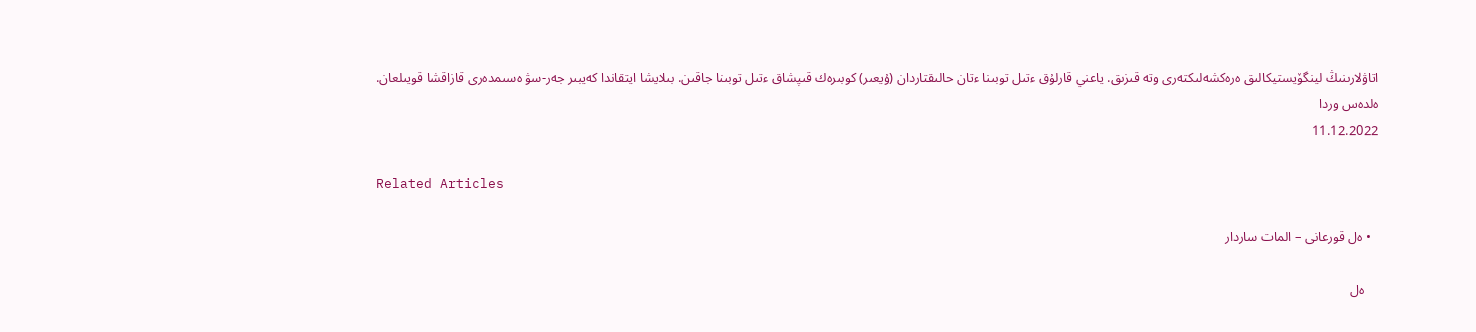اتاۋلارىنىڭ لينگۆيستيكالىق ەرەكشەلىكتەرى وتە قىزىق. ياعني قارلۇق ءتىل توبىنا ءتان حالىقتاردان (ۇيعىر) كوبىرەك قىپشاق ءتىل توبىنا جاقىن. بىلايشا ايتقاندا كەيبىر جەر-سۋ ەسىمدەرى قازاقشا قويىلعان.
ەلدەس وردا
11.12.2022

Related Articles

  • ەل قورعانى – المات ساردار

    ەل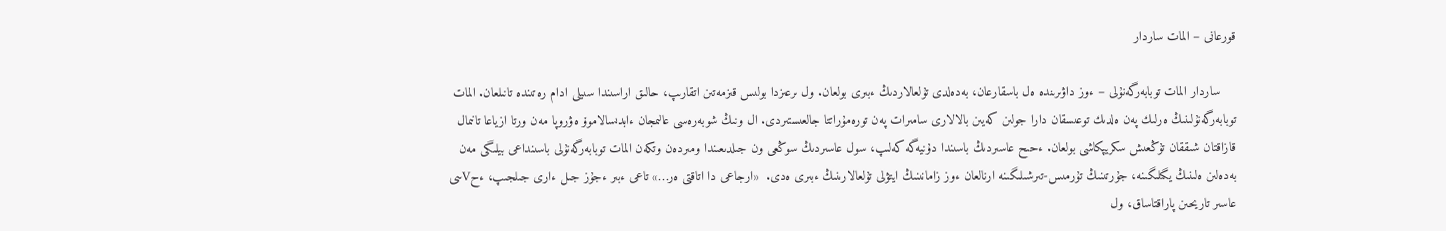قورعانى – المات ساردار

    ساردار المات توبابەرگەنۇلى – ءوز داۋىرىندە ەل باسقارعان، بەدەلدى تۇلعالاردىڭ ءبىرى بولعان. ول ىرعىزدا بولىس قىزمەتىن اتقارىپ، حالىق اراسىندا سىيلى ادام رەتىندە تانىلعان. المات توبابەرگەنۇلىنىڭ ەرلىك پەن ەلدىك توعىسقان دارا جولىن كەيىن بالالارى سامىرات پەن تورەمۇراتتا جالعىستىردى. ال ونىڭ شوبەرەسى عالىمجان ءابدىسالاموۆ ەۋروپا مەن ورتا ازياعا تانىمال قازاقتان شىققان تۇڭعىش سكريپكاشى بولعان. ءحىح عاسىردىڭ باسىندا دۇنيەگە كەلىپ، سول عاسىردىڭ سوڭعى ون جىلدىعىندا ومىردەن وتكەن المات توبابەرگەنۇلى باسىنداعى بيلىگى مەن بەدەلىن ەلىنىڭ يگىلىگىنە، جۇرتىنىڭ تۇرمىس-تىرشىلىگىنە ارنالعان ءوز زامانىنىڭ ايتۋلى تۇلعالارىنىڭ ءبىرى ەدى.  «ارجاعى دا اتاقتى ەر…» تاعى ءبىر ءجۇز جىل ءارى جىلجىپ، ءحVىىى عاسىر تاريحىن پاراقتاساق، ول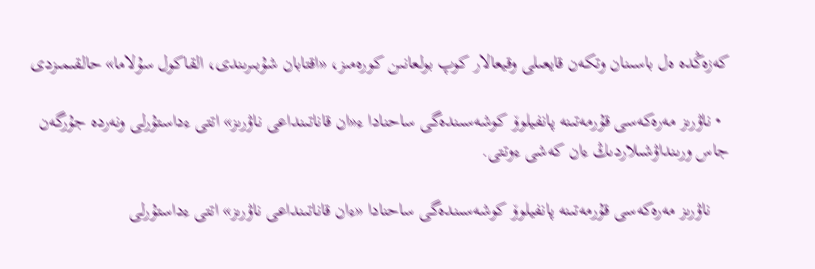كەزەڭدە ەل باسىنان وتكەن قايعىلى وقيعالار كوپ بولعانىن كورەمىز، «اقتابان شۇبىرىندى، القاكول سۇلاما» حالقىمىزدى

  • ناۋرىز مەرەكەسى قۇرمەتىنە پانفيلوۆ كوشەسىندەگى ساحنادا ء«ان قاناتىنداعى ناۋرىز» اتتى ءداستۇرلى ونەردە جۇرگەن جاس ورىنداۋشىلاردىڭ ءان كەشى ءوتتى.

    ناۋرىز مەرەكەسى قۇرمەتىنە پانفيلوۆ كوشەسىندەگى ساحنادا «ءان قاناتىنداعى ناۋرىز» اتتى ءداستۇرلى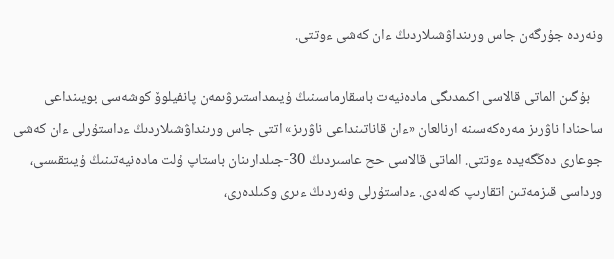ونەردە جۇرگەن جاس ورىنداۋشىلاردىڭ ءان كەشى ءوتتى.

    بۇگىن الماتى قالاسى اكىمدىگى مادەنيەت باسقارماسىنىڭ ۇيىمداستىرۋىمەن پانفيلوۆ كوشەسى بويىنداعى ساحنادا ناۋرىز مەرەكەسىنە ارنالعان «ءان قاناتىنداعى ناۋرىز» اتتى جاس ورىنداۋشىلاردىڭ ءداستۇرلى ءان كەشى جوعارى دەڭگەيدە ءوتتى. الماتى قالاسى حح عاسىردىڭ 30-جىلدارىنان باستاپ ۇلت مادەنيەتىنىڭ ۇيىتقىسى، ورداسى قىزمەتىن اتقارىپ كەلەدى. ءداستۇرلى ونەردىڭ ءىرى وكىلدەرى،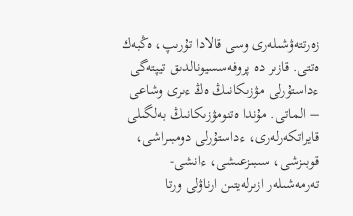زەرتتەۋشىلەرى وسى قالادا تۇرىپ، ەڭبەك ەتتى. قازىر دە پروفەسسيونالدىق تيپتەگى ءداستۇرلى مۋزىكانىڭ ەڭ ءىرى وشاعى – الماتى. مۇندا ەتنومۋزىكانىڭ بەلگىلى قايراتكەرلەرى، ءداستۇرلى دومبىراشى، قوبىزشى، سىبىزعىشى، ءانشى-تەرمەشىلەر ازىرلەيتىن ارناۋلى ورتا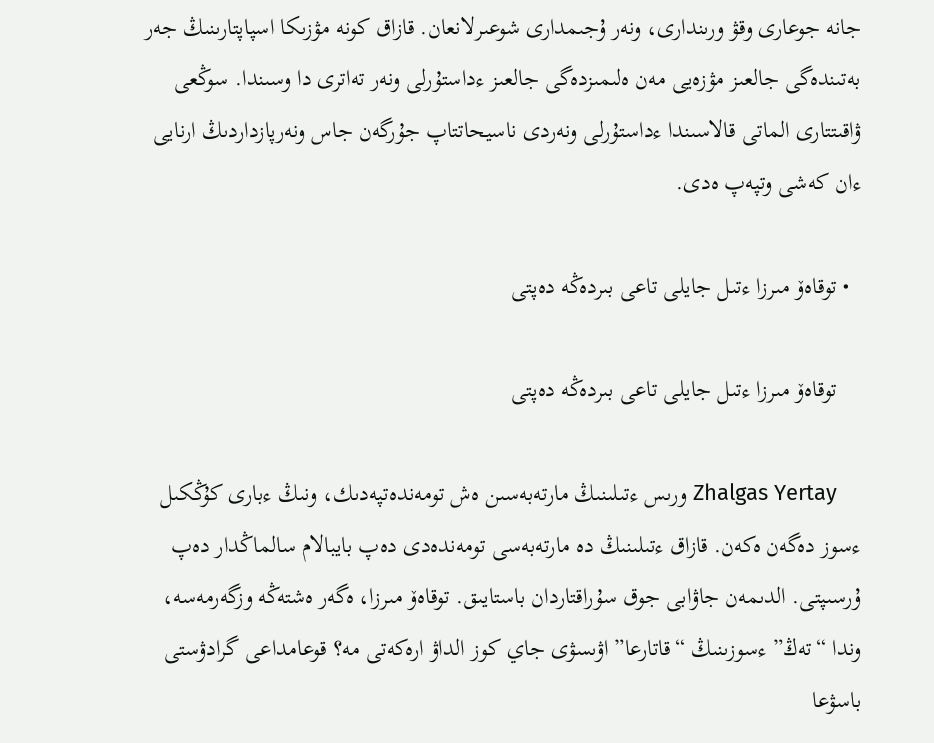جانە جوعارى وقۋ ورىندارى، ونەر ۇجىمدارى شوعىرلانعان. قازاق كونە مۋزىكا اسپاپتارىنىڭ جەر بەتىندەگى جالعىز مۋزەيى مەن ەلىمىزدەگى جالعىز ءداستۇرلى ونەر تەاترى دا وسىندا. سوڭعى ۋاقىتتارى الماتى قالاسىندا ءداستۇرلى ونەردى ناسيحاتتاپ جۇرگەن جاس ونەرپازداردىڭ ارنايى ءان كەشى وتپەپ ەدى.

  • توقاەۆ مىرزا ءتىل جايلى تاعى بىردەڭە دەپتى

    توقاەۆ مىرزا ءتىل جايلى تاعى بىردەڭە دەپتى

    Zhalgas Yertay ورىس ءتىلىنىڭ مارتەبەسىن ەش تومەندەتپەدىك، ونىڭ ءبارى كۇڭكىل ءسوز دەگەن ەكەن. قازاق ءتىلىنىڭ دە مارتەبەسى تومەندەدى دەپ بايبالام سالماڭدار دەپ ۇرسىپتى. الدىمەن جاۋابى جوق سۇراقتاردان باستايىق. توقاەۆ مىرزا، ەگەر ەشتەڭە وزگەرمەسە، وندا “تەڭ” ءسوزىنىڭ “قاتارعا” اۋىسۋى جاي كوز الداۋ ارەكەتى مە؟ قوعامداعى گرادۋستى باسۋعا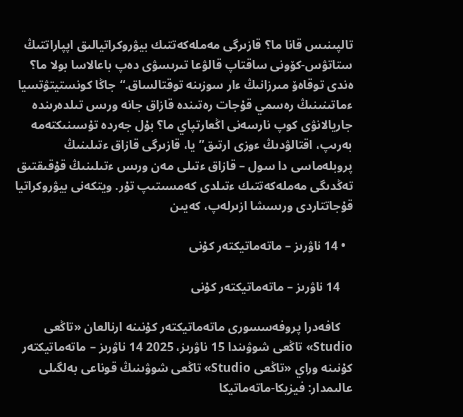تالپىنىس قانا ما؟ قازىرگى مەملەكەتتىك بيۋروكراتيالىق اپپاراتتىڭ ستاتۋس-كۆونى ساقتاپ قالۋعا تىرىسۋى دەپ باعالاسا بولا ما؟ ەندى توقاەۆ مىرزانىڭ ءار سوزىنە توقتالساق.“جاڭا كونستيتۋتسيا ءماتىنىنىڭ رەسمي قۇجات رەتىندە قازاق جانە ورىس تىلدەرىندە جاريالانۋى كوپ نارسەنى اڭعارتپاي ما؟ بۇل جەردە تۇسىنىكتەمە بەرىپ، اقتالۋدىڭ ءوزى ارتىق”يا، قازىرگى قازاق ءتىلىنىڭ پروبلەماسى دا سول – قازاق ءتىلى مەن ورىس ءتىلىنىڭ قۇقىقتىق تەڭدىگى مەملەكەتتىك ءتىلدى كەمسىتىپ تۇر. ويتكەنى بيۋروكراتيا قۇجاتتاردى ورىسشا ازىرلەپ، كەيىن

  • 14 ناۋرىز – ماتەماتيكتەر كۇنى

    14 ناۋرىز – ماتەماتيكتەر كۇنى

    كافەدرا پروفەسسورى ماتەماتيكتەر كۇنىنە ارنالعان «تاڭعى Studio» تاڭعى شوۋىندا 15 ناۋرىز، 2025 14 ناۋرىز – ماتەماتيكتەر كۇنىنە وراي «تاڭعى Studio» تاڭعى شوۋىنىڭ قوناعى بەلگىلى عالىمدار: فيزيكا-ماتەماتيكا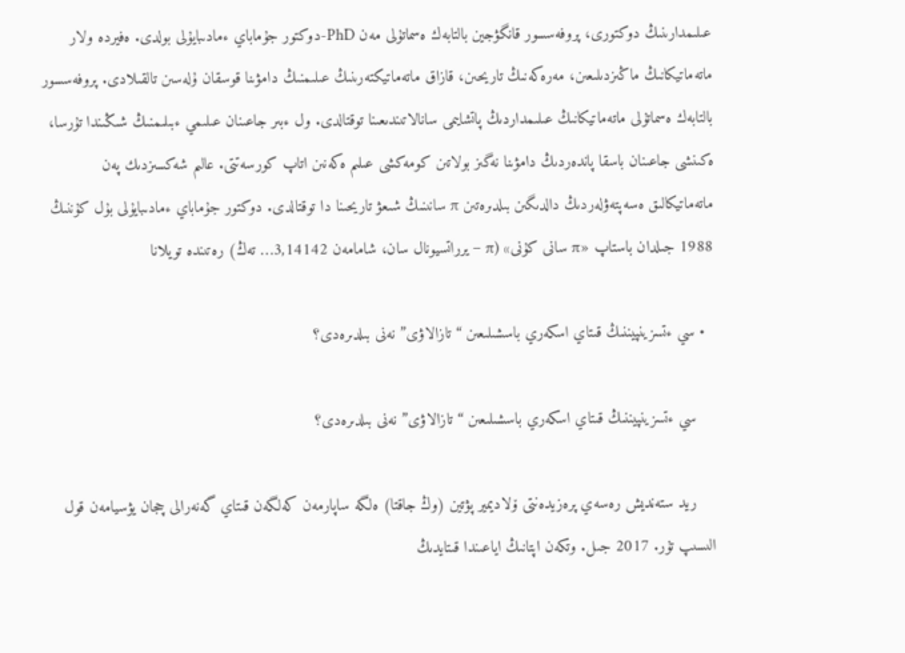عىلىمدارىنىڭ دوكتورى، پروفەسسور قانگۋجين بالتابەك ەسماتۇلى مەن PhD-دوكتور جۇماباي ءمادىبايۇلى بولدى. ەفيردە ولار ماتەماتيكانىڭ ماڭىزدىلىعىن، مەرەكەنىڭ تاريحىن، قازاق ماتەماتيكتەرىنىڭ عىلىمنىڭ دامۋىنا قوسقان ۇلەسىن تالقىلادى. پروفەسسور بالتابەك ەسماتۇلى ماتەماتيكانىڭ عىلىمداردىڭ پاتشايىمى سانالاتىندىعىنا توقتالدى. ول ءبىر جاعىنان عىلىمي ءبىلىمنىڭ شىڭىندا تۇرسا، ەكىنشى جاعىنان باسقا پاندەردىڭ دامۋىنا نەگىز بولاتىن كومەكشى عىلىم ەكەنىن اتاپ كورسەتتى. عالىم شەكسىزدىك پەن ماتەماتيكالىق ەسەپتەۋلەردىڭ دالدىگىن بىلدىرەتىن π سانىنىڭ شىعۋ تاريحىنا دا توقتالدى. دوكتور جۇماباي ءمادىبايۇلى بۇل كۇننىڭ 1988 جىلدان باستاپ «π سانى كۇنى» (π – يرراتسيونال سان، شامامەن 3,14142… تەڭ) رەتىندە تويلانا

  • سي ءتسزينپيننىڭ قىتاي اسكەري باسشىلىعىن “تازالاۋى” نەنى بىلدىرەدى؟

    سي ءتسزينپيننىڭ قىتاي اسكەري باسشىلىعىن “تازالاۋى” نەنى بىلدىرەدى؟

    ريد ستەنديش رەسەي پرەزيدەنتى ۆلاديمير پۋتين (وڭ جاقتا) ەلگە ساپارمەن كەلگەن قىتاي گەنەرالى چجان يۋسيامەن قول الىسىپ تۇر. 2017 جىل. وتكەن اپتانىڭ اياعىندا قىتايدىڭ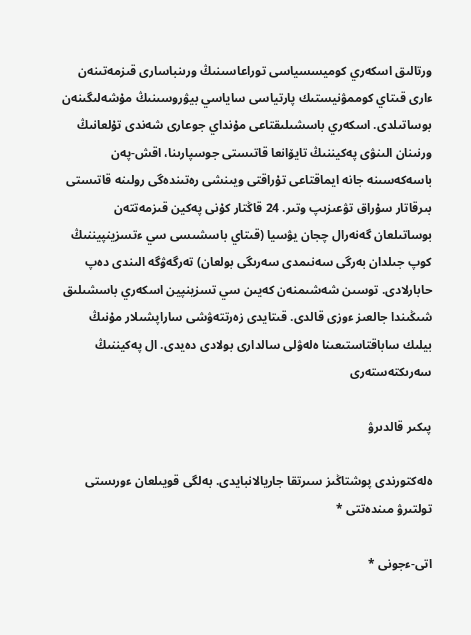ورتالىق اسكەري كوميسسياسى توراعاسىنىڭ ورىنباسارى قىزمەتىنەن ءارى قىتاي كوممۋنيستىك پارتياسى ساياسي بيۋروسىنىڭ مۇشەلىگىنەن بوساتىلدى. اسكەري باسشىلىقتاعى مۇنداي جوعارى شەندى تۇلعانىڭ ورنىنان الىنۋى پەكيننىڭ تايۆانعا قاتىستى جوسپارىنا، اقش-پەن باسەكەسىنە جانە ايماقتاعى تۇراقتى ويىنشى رەتىندەگى رولىنە قاتىستى بىرقاتار سۇراق تۋعىزىپ وتىر. 24 قاڭتار كۇنى پەكين قىزمەتتەن بوساتىلعان گەنەرال چجان يۋسيا (قىتاي باسشىسى سي ءتسزينپيننىڭ كوپ جىلدان بەرگى سەنىمدى سەرىگى بولعان) تەرگەۋگە الىندى دەپ حابارلادى. توسىن شەشىمنەن كەيىن سي تسزينپين اسكەري باسشىلىق شىڭىندا جالعىز ءوزى قالدى. قىتايدى زەرتتەۋشى ساراپشىلار مۇنىڭ بيلىك ساباقتاستىعىنا ەلەۋلى سالدارى بولادى دەيدى. ال پەكيننىڭ سەرىكتەستەرى

پىكىر قالدىرۋ

ەلەكتورندى پوشتاڭىز سىرتقا جاريالانبايدى. بەلگى قويىلعان ءورىستى تولتىرۋ مىندەتتى *

اتى-ءجونى *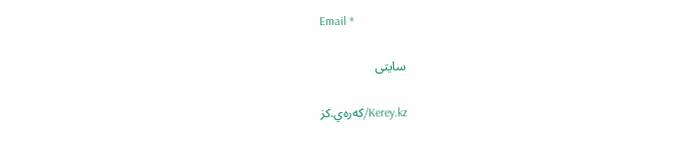Email *

سايتى

Kerey.kz/كەرەي.كز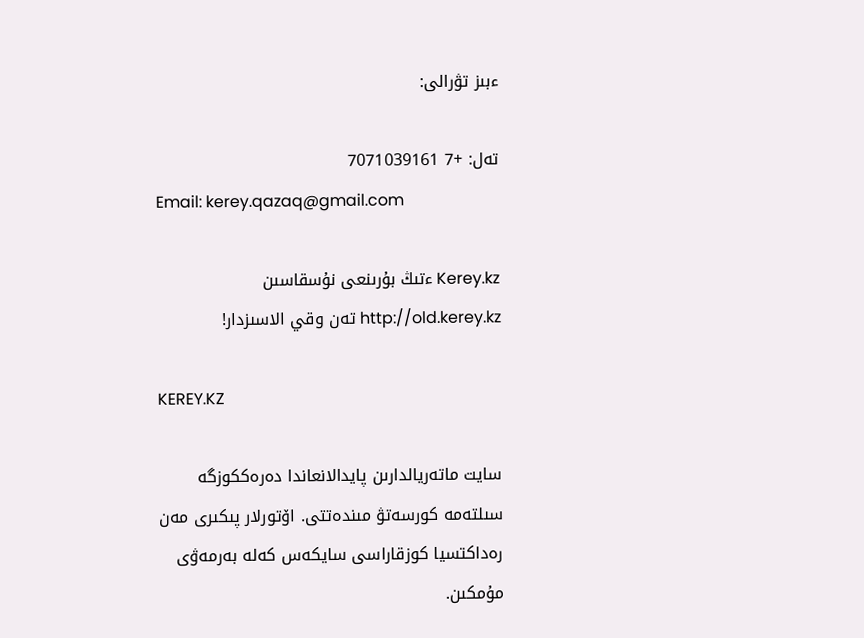ءبىز تۋرالى:

تەل: +7 7071039161
Email: kerey.qazaq@gmail.com

Kerey.kz ءتىڭ بۇرىنعى نۇسقاسىن http://old.kerey.kz تەن وقي الاسىزدار!

KEREY.KZ

سايت ماتەريالدارىن پايدالانعاندا دەرەككوزگە سىلتەمە كورسەتۋ مىندەتتى. اۆتورلار پىكىرى مەن رەداكتسيا كوزقاراسى سايكەس كەلە بەرمەۋى مۇمكىن.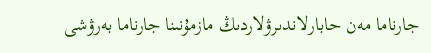جارناما مەن حابارلاندىرۋلاردىڭ مازمۇنىنا جارناما بەرۋشى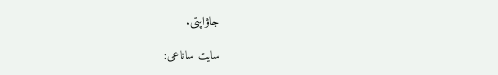جاۋاپتى.

سايت ساناعى: